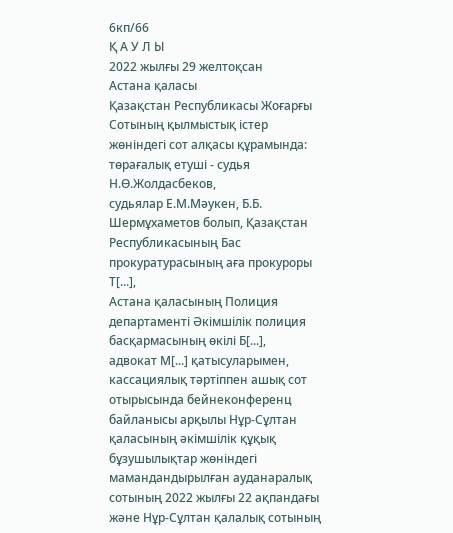6кп/66
Қ А У Л Ы
2022 жылғы 29 желтоқсан
Астана қаласы
Қазақстан Республикасы Жоғарғы Сотының қылмыстық істер жөніндегі сот алқасы құрамында:
төрағалық етуші - судья Н.Ө.Жолдасбеков,
судьялар Е.М.Мәукен, Б.Б. Шермұхаметов болып, Қазақстан Республикасының Бас прокуратурасының аға прокуроры Т[...],
Астана қаласының Полиция департаменті Әкімшілік полиция басқармасының өкілі Б[...],
адвокат М[...] қатысуларымен,
кассациялық тәртіппен ашық сот отырысында бейнеконференц байланысы арқылы Нұр-Сұлтан қаласының әкімшілік құқық бұзушылықтар жөніндегі мамандандырылған ауданаралық сотының 2022 жылғы 22 ақпандағы және Нұр-Сұлтан қалалық сотының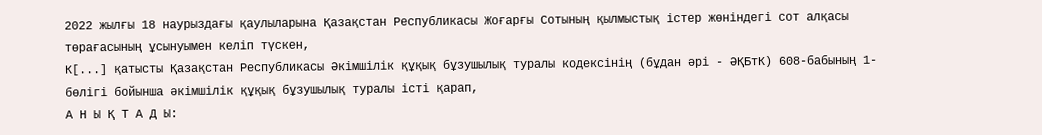2022 жылғы 18 наурыздағы қаулыларына Қазақстан Республикасы Жоғарғы Сотының қылмыстық істер жөніндегі сот алқасы төрағасының ұсынуымен келіп түскен,
К[...] қатысты Қазақстан Республикасы Әкімшілік құқық бұзушылық туралы кодексінің (бұдан әрі - ӘҚБтК) 608-бабының 1-бөлігі бойынша әкімшілік құқық бұзушылық туралы істі қарап,
А Н Ы Қ Т А Д Ы: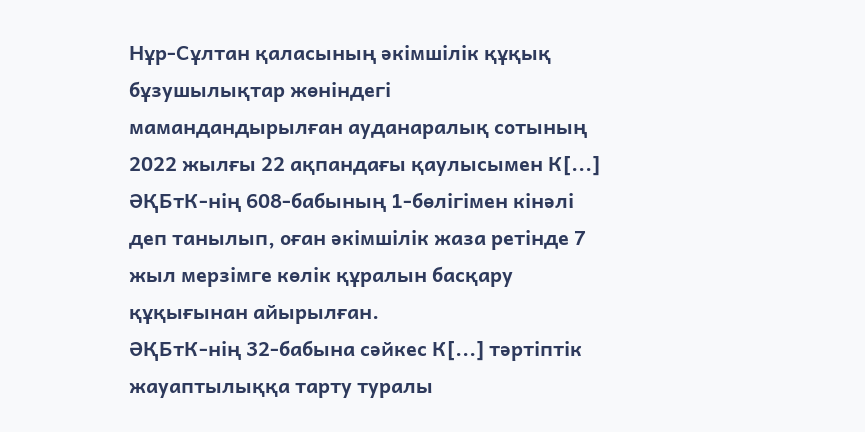Нұр-Сұлтан қаласының әкімшілік құқық бұзушылықтар жөніндегі мамандандырылған ауданаралық сотының 2022 жылғы 22 ақпандағы қаулысымен К[...] ӘҚБтК-нің 608-бабының 1-бөлігімен кінәлі деп танылып, оған әкімшілік жаза ретінде 7 жыл мерзімге көлік құралын басқару құқығынан айырылған.
ӘҚБтК-нің 32-бабына сәйкес К[...] тәртіптік жауаптылыққа тарту туралы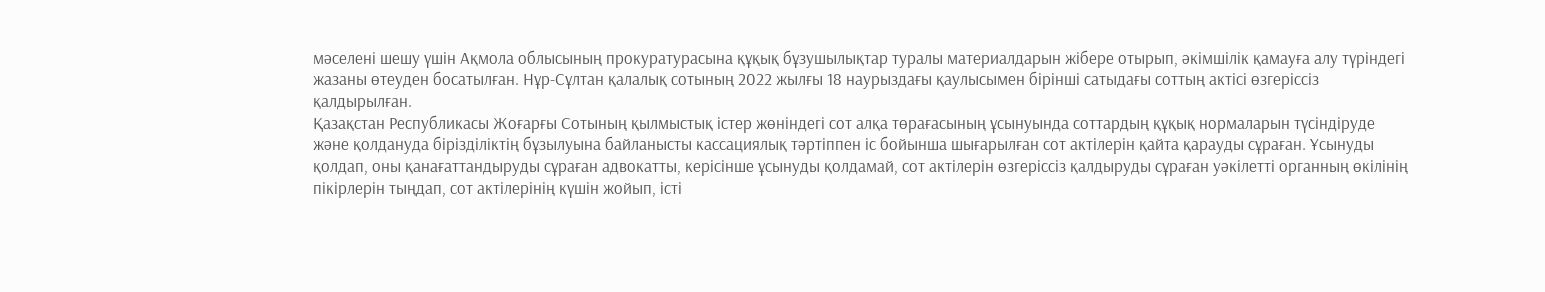мәселені шешу үшін Ақмола облысының прокуратурасына құқық бұзушылықтар туралы материалдарын жібере отырып, әкімшілік қамауға алу түріндегі жазаны өтеуден босатылған. Нұр-Сұлтан қалалық сотының 2022 жылғы 18 наурыздағы қаулысымен бірінші сатыдағы соттың актісі өзгеріссіз қалдырылған.
Қазақстан Республикасы Жоғарғы Сотының қылмыстық істер жөніндегі сот алқа төрағасының ұсынуында соттардың құқық нормаларын түсіндіруде және қолдануда бірізділіктің бұзылуына байланысты кассациялық тәртіппен іс бойынша шығарылған сот актілерін қайта қарауды сұраған. Ұсынуды қолдап, оны қанағаттандыруды сұраған адвокатты, керісінше ұсынуды қолдамай, сот актілерін өзгеріссіз қалдыруды сұраған уәкілетті органның өкілінің пікірлерін тыңдап, сот актілерінің күшін жойып, істі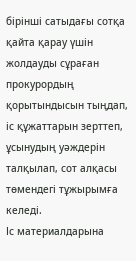бірінші сатыдағы сотқа қайта қарау үшін жолдауды сұраған прокурордың қорытындысын тыңдап, іс құжаттарын зерттеп, ұсынудың уәждерін талқылап, сот алқасы төмендегі тұжырымға келеді.
Іс материалдарына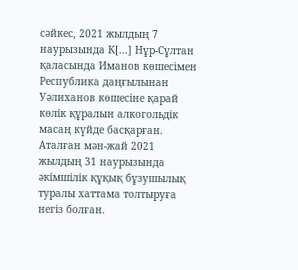сәйкес, 2021 жылдың 7 наурызында К[...] Нұр-Сұлтан қаласында Иманов көшесімен Республика даңғылынан Уәлиханов көшесіне қарай көлік құралын алкогольдік масаң күйде басқарған. Аталған мән-жай 2021 жылдың 31 наурызында әкімшілік құқық бұзушылық туралы хаттама толтыруға негіз болған.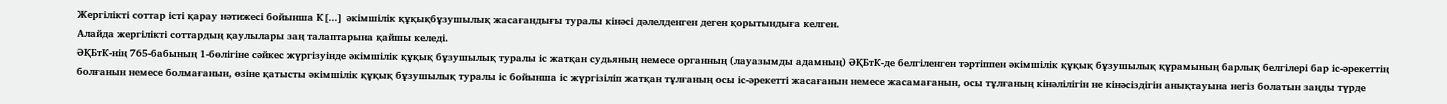Жергілікті соттар істі қарау нәтижесі бойынша К[...] әкімшілік құқықбұзушылық жасағандығы туралы кінәсі дәлелденген деген қорытындыға келген.
Алайда жергілікті соттардың қаулылары заң талаптарына қайшы келеді.
ӘҚБтК-нің 765-бабының 1-бөлігіне сәйкес жүргізуінде әкiмшiлiк құқық бұзушылық туралы іс жатқан судьяның немесе органның (лауазымды адамның) ӘҚБтК-де белгiленген тәртiппен әкiмшiлiк құқық бұзушылық құрамының барлық белгілері бар іс-әрекеттің болғанын немесе болмағанын, өзіне қатысты әкімшілік құқық бұзушылық туралы іс бойынша іс жүргізіліп жатқан тұлғаның осы іс-әрекетті жасағанын немесе жасамағанын, осы тұлғаның кiнәлiлiгiн не кінәсіздігін анықтауына негіз болатын заңды түрде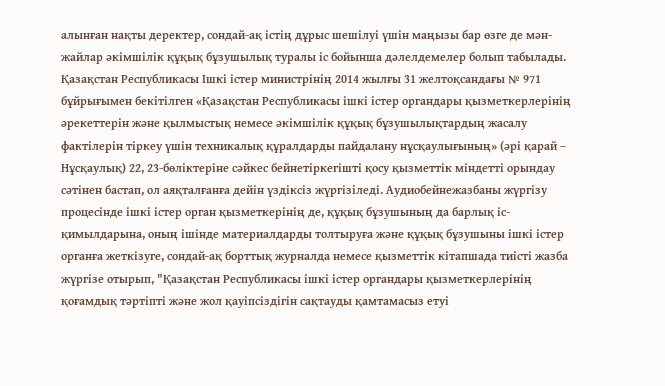алынған нақты деректер, сондай-ақ iстiң дұрыс шешiлуi үшiн маңызы бар өзге де мән-жайлар әкiмшiлiк құқық бұзушылық туралы iс бойынша дәлелдемелер болып табылады.
Қазақстан Республикасы Ішкі істер министрінің 2014 жылғы 31 желтоқсандағы № 971 бұйрығымен бекітілген «Қазақстан Республикасы ішкі істер органдары қызметкерлерінің әрекеттерін және қылмыстық немесе әкімшілік құқық бұзушылықтардың жасалу фактілерін тіркеу үшін техникалық құралдарды пайдалану нұсқаулығының» (әрі қарай – Нұсқаулық) 22, 23-бөліктеріне сәйкес бейнетіркегішті қосу қызметтік міндетті орындау сәтінен бастап, ол аяқталғанға дейін үздіксіз жүргізіледі. Аудиобейнежазбаны жүргізу процесінде ішкі істер орган қызметкерінің де, құқық бұзушының да барлық іс-қимылдарына, оның ішінде материалдарды толтыруға және құқық бұзушыны ішкі істер органға жеткізуге, сондай-ақ борттық журналда немесе қызметтік кітапшада тиісті жазба жүргізе отырып, "Қазақстан Республикасы ішкі істер органдары қызметкерлерінің қоғамдық тәртіпті және жол қауіпсіздігін сақтауды қамтамасыз етуі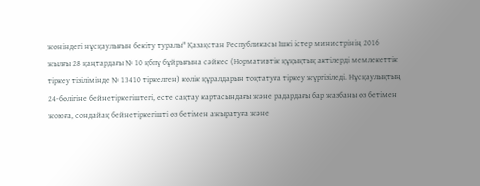жөніндегі нұсқаулығын бекіту туралы" Қазақстан Республикасы Ішкі істер министрінің 2016 жылғы 28 қаңтардағы № 10 қбпү бұйрығына сәйкес (Нормативтік құқықтық актілерді мемлекеттік тіркеу тізілімінде № 13410 тіркелген) көлік құралдарын тоқтатуға тіркеу жүргізіледі. Нұсқаулықтың 24-бөлігіне бейнетіркегіштегі, есте сақтау картасындағы және радардағы бар жазбаны өз бетімен жоюға, сондайақ бейнетіркегішті өз бетімен ажыратуға және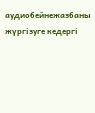аудиобейнежазбаны жүргізуге кедергі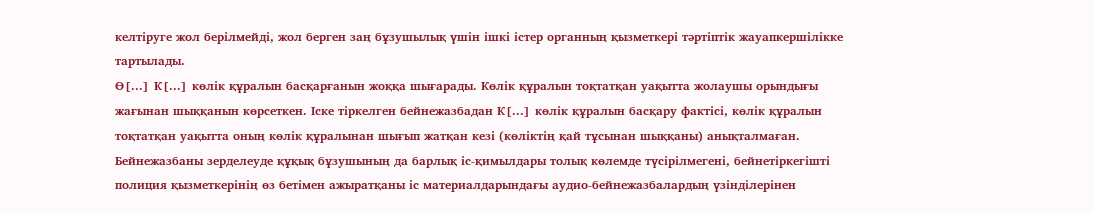келтіруге жол берілмейді, жол берген заң бұзушылық үшін ішкі істер органның қызметкері тәртіптік жауапкершілікке тартылады.
Ө[...] К[...] көлік құралын басқарғанын жоққа шығарады. Көлік құралын тоқтатқан уақытта жолаушы орындығы жағынан шыққанын көрсеткен. Іске тіркелген бейнежазбадан К[...] көлік құралын басқару фактісі, көлік құралын тоқтатқан уақытта оның көлік құралынан шығып жатқан кезі (көліктің қай тұсынан шыққаны) анықталмаған. Бейнежазбаны зерделеуде құқық бұзушының да барлық іс-қимылдары толық көлемде түсірілмегені, бейнетіркегішті полиция қызметкерінің өз бетімен ажыратқаны іс материалдарындағы аудио-бейнежазбалардың үзінділерінен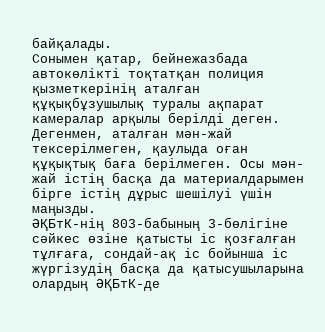байқалады.
Сонымен қатар, бейнежазбада автокөлікті тоқтатқан полиция қызметкерінің аталған құқықбұзушылық туралы ақпарат камералар арқылы берілді деген. Дегенмен, аталған мән-жай тексерілмеген, қаулыда оған құқықтық баға берілмеген. Осы мән-жай істің басқа да материалдарымен бірге істің дұрыс шешілуі үшін маңызды.
ӘҚБтК-нің 803-бабының 3-бөлігіне сәйкес өзiне қатысты iс қозғалған тұлғаға, сондай-ақ іс бойынша іс жүргізудің басқа да қатысушыларына олардың ӘҚБтК-де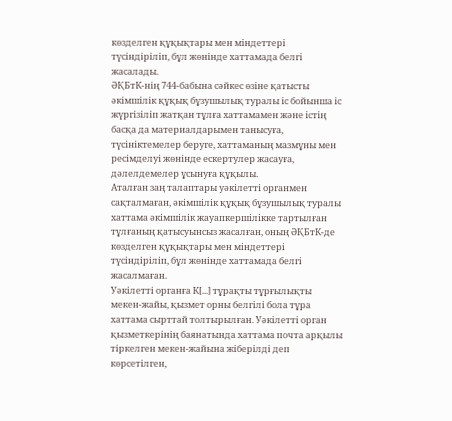көзделген құқықтары мен мiндеттерi түсiндiрiлiп, бұл жөнінде хаттамада белгi жасалады.
ӘҚБтК-нің 744-бабына сәйкес өзіне қатысты әкiмшiлiк құқық бұзушылық туралы іс бойынша iс жүргiзiлiп жатқан тұлға хаттамамен және iстiң басқа да материалдарымен танысуға, түсiнiктемелер беруге, хаттаманың мазмұны мен ресiмделуi жөнiнде ескертулер жасауға, дәлелдемелер ұсынуға құқылы.
Аталған заң талаптары уәкілетті органмен сақталмаған, әкiмшiлiк құқық бұзушылық туралы хаттама әкімшілік жауапкершілікке тартылған тұлғаның қатысуынсыз жасалған, оның ӘҚБтК-де көзделген құқықтары мен мiндеттерi түсiндiрiлiп, бұл жөнінде хаттамада белгi жасалмаған.
Уәкілетті органға К[...] тұрақты тұрғылықты мекен-жайы, қызмет орны белгілі бола тұра хаттама сырттай толтырылған. Уәкілетті орган қызметкерінің баянатында хаттама почта арқылы тіркелген мекен-жайына жіберілді деп көрсетілген,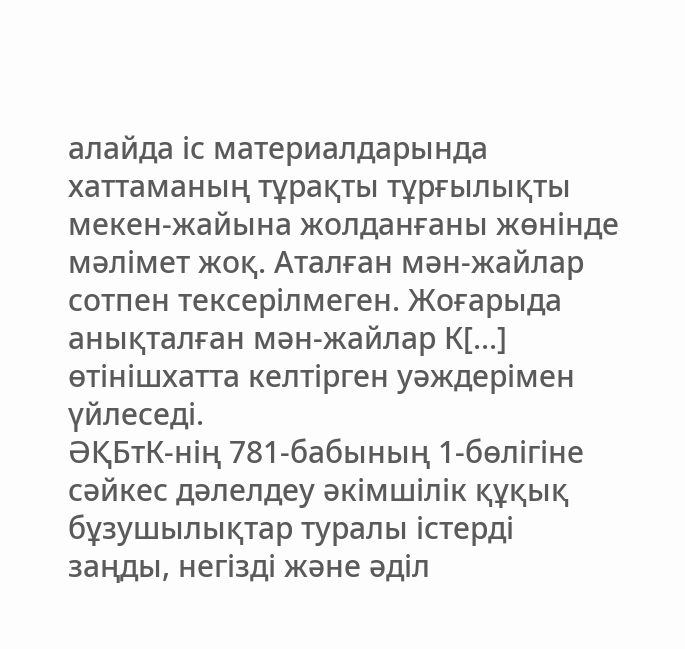алайда іс материалдарында хаттаманың тұрақты тұрғылықты мекен-жайына жолданғаны жөнінде мәлімет жоқ. Аталған мән-жайлар сотпен тексерілмеген. Жоғарыда анықталған мән-жайлар К[...] өтінішхатта келтірген уәждерімен үйлеседі.
ӘҚБтК-нің 781-бабының 1-бөлігіне сәйкес дәлелдеу әкімшілік құқық бұзушылықтар туралы iстердi заңды, негiзді және әдiл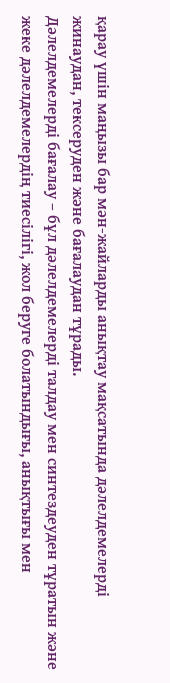қарау үшiн маңызы бар мән-жайларды анықтау мақсатында дәлелдемелердi жинаудан, тексеруден және бағалаудан тұрады.
Дәлелдемелерді бағалау – бұл дәлелдемелерді талдау мен синтездеуден тұратын және жеке дәлелдемелердің тиесілігі, жол беруге болатындығы, анықтығы мен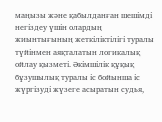маңызы және қабылданған шешімді негіздеу үшін олардың жиынтығының жеткіліктілігі туралы түйінмен аяқталатын логикалық ойлау қызметі. Әкiмшiлiк құқық бұзушылық туралы іс бойынша iс жүргiзудi жүзеге асыратын судья,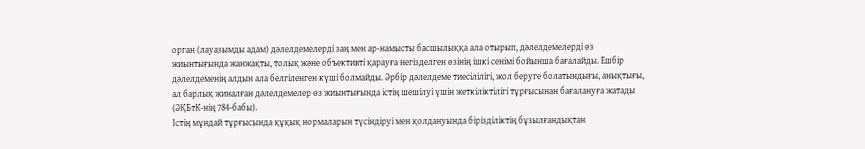орган (лауазымды адам) дәлелдемелердi заң мен ар-намысты басшылыққа ала отырып, дәлелдемелердi өз жиынтығында жанжақты, толық және объективтi қарауға негiзделген өзiнiң iшкi сенiмi бойынша бағалайды. Ешбiр дәлелдеменiң алдын ала белгiленген күшi болмайды. Әрбiр дәлелдеме тиесiлiлiгi, жол беруге болатындығы, анықтығы, ал барлық жиналған дәлелдемелер өз жиынтығында iстiң шешiлуi үшiн жеткiлiктiлiгi тұрғысынан бағалануға жатады (ӘҚБтК-нің 784-бабы).
Істің мұндай тұрғысында құқық нормаларын түсіндіруі мен қолдануында бірізділіктің бұзылғандықтан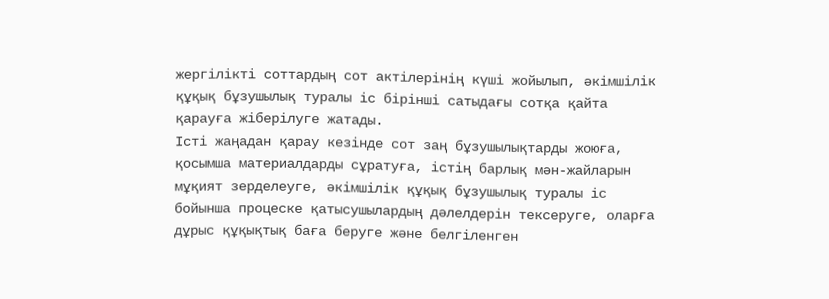жергілікті соттардың сот актілерінің күші жойылып, әкімшілік құқық бұзушылық туралы іс бірінші сатыдағы сотқа қайта қарауға жіберілуге жатады.
Істі жаңадан қарау кезінде сот заң бұзушылықтарды жоюға, қосымша материалдарды сұратуға, істің барлық мән-жайларын мұқият зерделеуге, әкімшілік құқық бұзушылық туралы іс бойынша процеске қатысушылардың дәлелдерін тексеруге, оларға дұрыс құқықтық баға беруге және белгіленген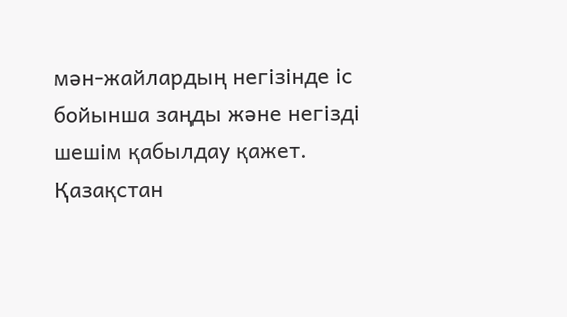мән-жайлардың негізінде іс бойынша заңды және негізді шешім қабылдау қажет.
Қазақстан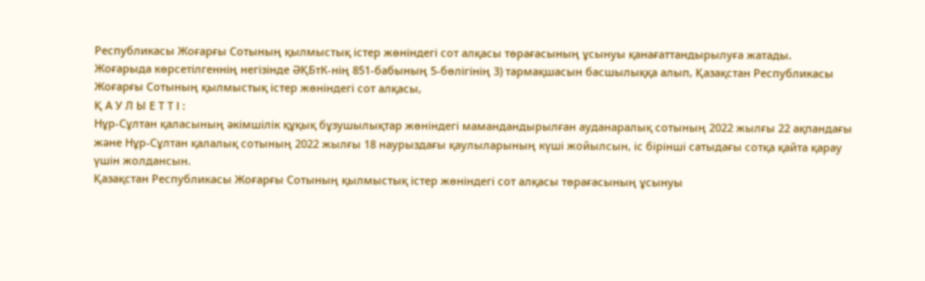Республикасы Жоғарғы Сотының қылмыстық істер жөніндегі сот алқасы төрағасының ұсынуы қанағаттандырылуға жатады.
Жоғарыда көрсетілгеннің негізінде ӘҚБтК-нің 851-бабының 5-бөлігінің 3) тармақшасын басшылыққа алып, Қазақстан Республикасы Жоғарғы Сотының қылмыстық істер жөніндегі сот алқасы,
Қ А У Л Ы Е Т Т І :
Нұр-Сұлтан қаласының әкімшілік құқық бұзушылықтар жөніндегі мамандандырылған ауданаралық сотының 2022 жылғы 22 ақпандағы және Нұр-Сұлтан қалалық сотының 2022 жылғы 18 наурыздағы қаулыларының күші жойылсын, іс бірінші сатыдағы сотқа қайта қарау үшін жолдансын.
Қазақстан Республикасы Жоғарғы Сотының қылмыстық істер жөніндегі сот алқасы төрағасының ұсынуы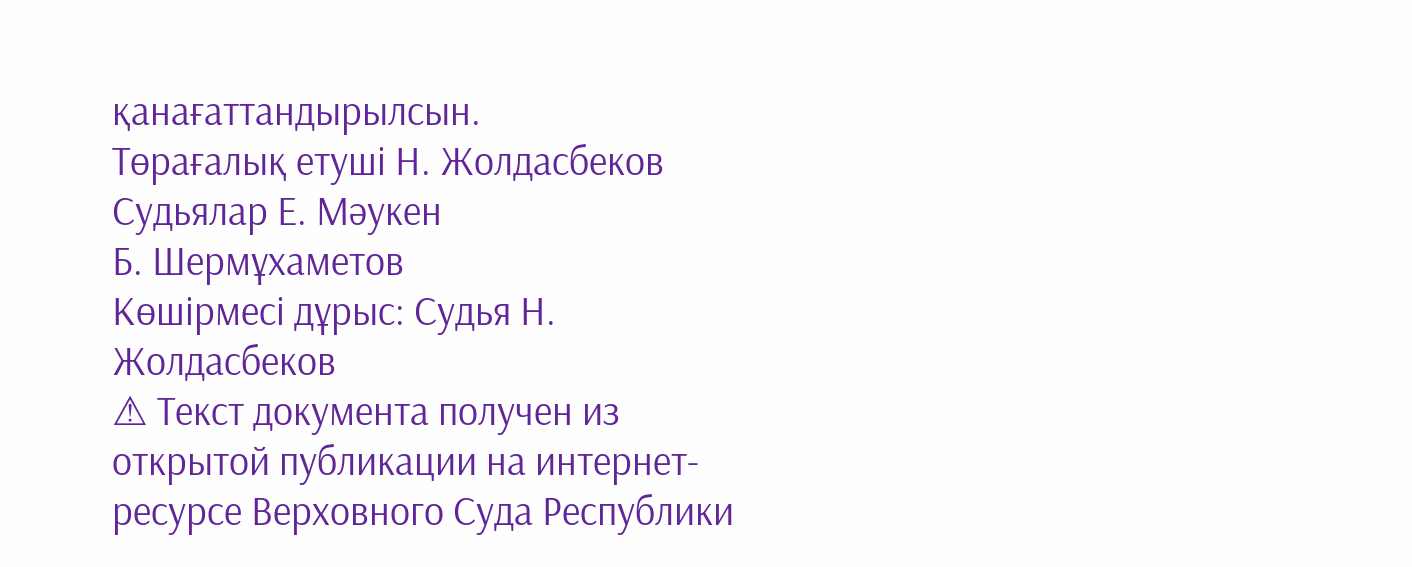қанағаттандырылсын.
Төрағалық етуші Н. Жолдасбеков
Судьялар Е. Мәукен
Б. Шермұхаметов
Көшірмесі дұрыс: Судья Н. Жолдасбеков
⚠ Текст документа получен из открытой публикации на интернет-ресурсе Верховного Суда Республики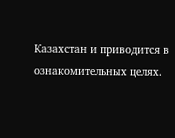Казахстан и приводится в ознакомительных целях.